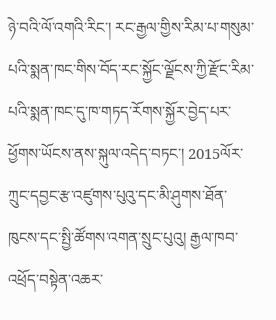ཉེ་བའི་ལོ་འགའི་རིང་། རང་རྒྱལ་གྱིས་རིམ་པ་གསུམ་པའི་སྨན་ཁང་གིས་བོད་རང་སྐྱོང་ལྗོངས་ཀྱི་རྫོང་རིམ་པའི་སྨན་ཁང་དུ་ཁ་གཏད་རོགས་སྐྱོར་བྱེད་པར་ཕྱོགས་ཡོངས་ནས་སྐུལ་འདེད་བཏང་། 2015ལོར་ཀྲུང་དབྱང་རྩ་འཛུགས་པུའུ་དང་མི་ཤུགས་ཐོན་ཁུངས་དང་སྤྱི་ཚོགས་འགན་སྲུང་པུའུ། རྒྱལ་ཁབ་འཕྲོད་བསྟེན་འཆར་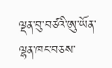ལྡན་བུ་བཙའི་ཨུ་ཡོན་ལྷན་ཁང་བཅས་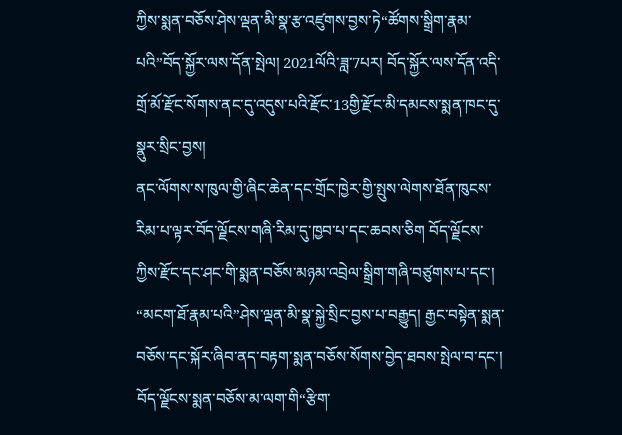ཀྱིས་སྨན་བཅོས་ཤེས་ལྡན་མི་སྣ་རྩ་འཛུགས་བྱས་ཏེ“ཚོགས་སྒྲིག་རྣམ་པའི”བོད་སྐྱོར་ལས་དོན་སྤེལ། 2021ལོའི་ཟླ་7པར། བོད་སྐྱོར་ལས་དོན་འདི་གྲོ་མོ་རྫོང་སོགས་ནང་དུ་འདུས་པའི་རྫོང་13གྱི་རྫོང་མི་དམངས་སྨན་ཁང་དུ་སྣུར་སྲིང་བྱས།
ནང་ལོགས་ས་ཁུལ་གྱི་ཞིང་ཆེན་དང་གྲོང་ཁྱེར་གྱི་སྤུས་ལེགས་ཐོན་ཁུངས་རིམ་པ་ལྟར་བོད་ལྗོངས་གཞི་རིམ་དུ་ཁྱབ་པ་དང་ཆབས་ཅིག བོད་ལྗོངས་ཀྱིས་རྫོང་དང་ཤང་གི་སྨན་བཅོས་མཉམ་འབྲེལ་སྒྲིག་གཞི་བཙུགས་པ་དང་། “མངག་ཐོ་རྣམ་པའི”ཤེས་ལྡན་མི་སྣ་སྐྱེ་སྲིང་བྱས་པ་བརྒྱུད། རྒྱང་བསྟེན་སྨན་བཅོས་དང་སྐོར་ཞིབ་ནད་བརྟག་སྨན་བཅོས་སོགས་བྱེད་ཐབས་སྤེལ་བ་དང་། བོད་ལྗོངས་སྨན་བཅོས་མ་ལག་གི“རྩིག་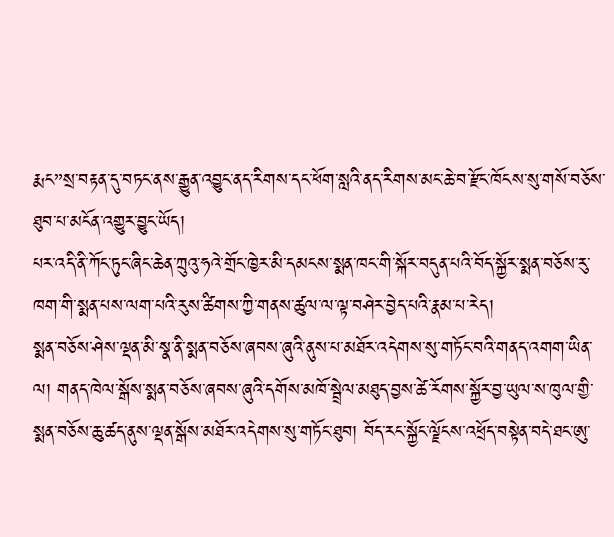རྨང”སྲ་བརྟན་དུ་བཏང་ནས་རྒྱུན་འབྱུང་ནད་རིགས་དང་ཕོག་སླའི་ནད་རིགས་མང་ཆེ་བ་རྫོང་ཁོངས་སུ་གསོ་བཅོས་ཐུབ་པ་མངོན་འགྱུར་བྱུང་ཡོད།
པར་འདི་ནི་ཀོང་ཏུང་ཞིང་ཆེན་ཀྲུའུ་ཧའེ་གྲོང་ཁྱེར་མི་དམངས་སྨན་ཁང་གི་སྐོར་བདུན་པའི་བོད་སྐྱོར་སྨན་བཅོས་རུ་ཁག་གི་སྨན་པས་ལག་པའི་རུས་ཚིགས་ཀྱི་གནས་ཚུལ་ལ་ལྟ་བཤེར་བྱེད་པའི་རྣམ་པ་རེད།
སྨན་བཅོས་ཤེས་ལྡན་མི་སྣ་ནི་སྨན་བཅོས་ཞབས་ཞུའི་ནུས་པ་མཐོར་འདེགས་སུ་གཏོང་བའི་གནད་འགག་ཡིན་ལ། གནད་ཁེལ་སྒོས་སྨན་བཅོས་ཞབས་ཞུའི་དགོས་མཁོ་སྦྲེལ་མཐུད་བྱས་ཚེ་རོགས་སྐྱོར་བྱ་ཡུལ་ས་ཁུལ་གྱི་སྨན་བཅོས་ཆུ་ཚད་ནུས་ལྡན་སྒོས་མཐོར་འདེགས་སུ་གཏོང་ཐུབ། བོད་རང་སྐྱོང་ལྗོངས་འཕྲོད་བསྟེན་བདེ་ཐང་ཨུ་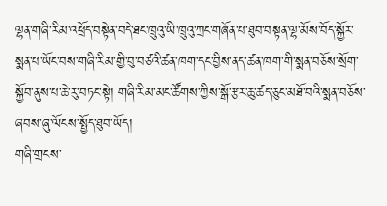ལྷན་གཞི་རིམ་འཕྲོད་བསྟེན་བདེ་ཐང་ཁྲུའུ་ཡི་ཁྲུའུ་ཀྲང་གཞོན་པ་ཐུབ་བསྟན་ལྷ་མོས་བོད་སྐྱོར་སྨན་པ་ཡོང་བས་གཞི་རིམ་གྱི་བུ་བཙའི་ཚན་ཁག་དང་བྱིས་ནད་ཚན་ཁག་གི་སྨན་བཅོས་སྲོག་སྐྱོབ་ནུས་པ་ཆེ་རུ་བཏང་སྟེ། གཞི་རིམ་མང་ཚོགས་ཀྱིས་སྒོ་རྩར་ཆུ་ཚད་ཅུང་མཐོ་བའི་སྨན་བཅོས་ཞབས་ཞུ་ལོངས་སྤྱོད་ཐུབ་ཡོད།
གཞི་གྲངས་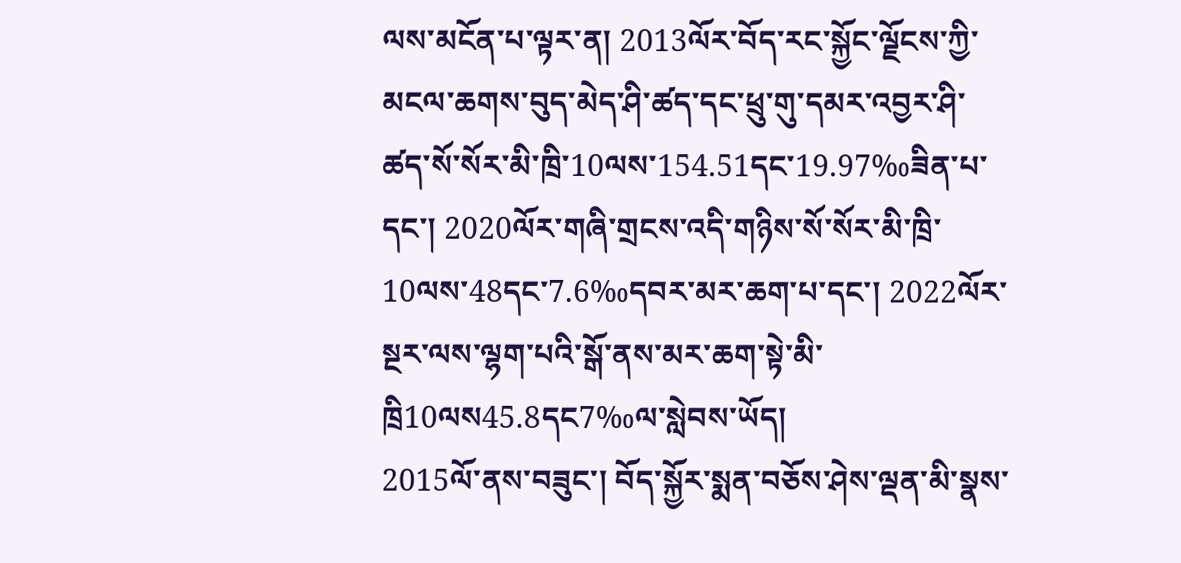ལས་མངོན་པ་ལྟར་ན། 2013ལོར་བོད་རང་སྐྱོང་ལྗོངས་ཀྱི་མངལ་ཆགས་བུད་མེད་ཤི་ཚད་དང་ཕྲུ་གུ་དམར་འབྱར་ཤི་ཚད་སོ་སོར་མི་ཁྲི་10ལས་154.51དང་19.97‰ཟིན་པ་དང་། 2020ལོར་གཞི་གྲངས་འདི་གཉིས་སོ་སོར་མི་ཁྲི་10ལས་48དང་7.6‰དབར་མར་ཆག་པ་དང་། 2022ལོར་སྔར་ལས་ལྷག་པའི་སྒོ་ནས་མར་ཆག་སྟེ་མི་ཁྲི10ལས45.8དང7‰ལ་སླེབས་ཡོད།
2015ལོ་ནས་བཟུང་། བོད་སྐྱོར་སྨན་བཅོས་ཤེས་ལྡན་མི་སྣས་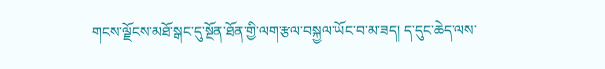གངས་ལྗོངས་མཐོ་སྒང་དུ་སྔོན་ཐོན་གྱི་ལག་རྩལ་བསྐྱལ་ཡོང་བ་མ་ཟད། ད་དུང་ཆེད་ལས་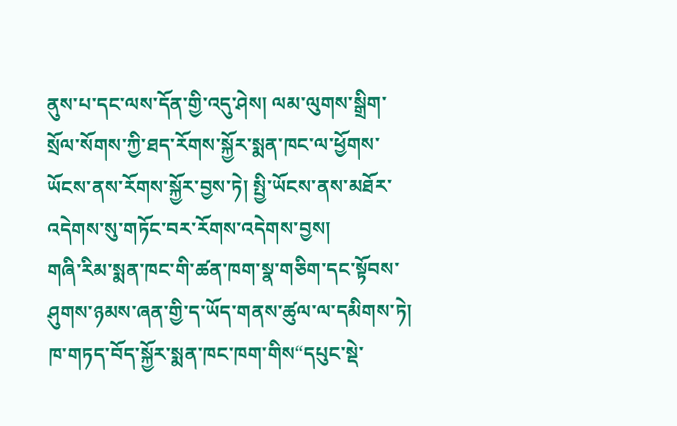ནུས་པ་དང་ལས་དོན་གྱི་འདུ་ཤེས། ལམ་ལུགས་སྒྲིག་སྲོལ་སོགས་ཀྱི་ཐད་རོགས་སྐྱོར་སྨན་ཁང་ལ་ཕྱོགས་ཡོངས་ནས་རོགས་སྐྱོར་བྱས་ཏེ། སྤྱི་ཡོངས་ནས་མཐོར་འདེགས་སུ་གཏོང་བར་རོགས་འདེགས་བྱས།
གཞི་རིམ་སྨན་ཁང་གི་ཚན་ཁག་སྣ་གཅིག་དང་སྟོབས་ཤུགས་ཉམས་ཞན་གྱི་ད་ཡོད་གནས་ཚུལ་ལ་དམིགས་ཏེ། ཁ་གཏད་བོད་སྐྱོར་སྨན་ཁང་ཁག་གིས“དཔུང་སྡེ་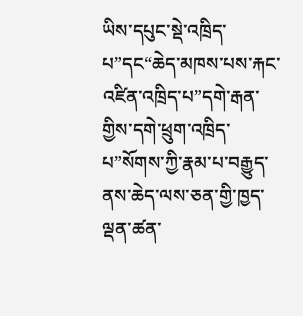ཡིས་དཔུང་སྡེ་འཁྲིད་པ”དང“ཆེད་མཁས་པས་རྐང་འཛིན་འཁྲིད་པ”དགེ་རྒན་གྱིས་དགེ་ཕྲུག་འཁྲིད་པ”སོགས་ཀྱི་རྣམ་པ་བརྒྱུད་ནས་ཆེད་ལས་ཅན་གྱི་ཁྱད་ལྡན་ཚན་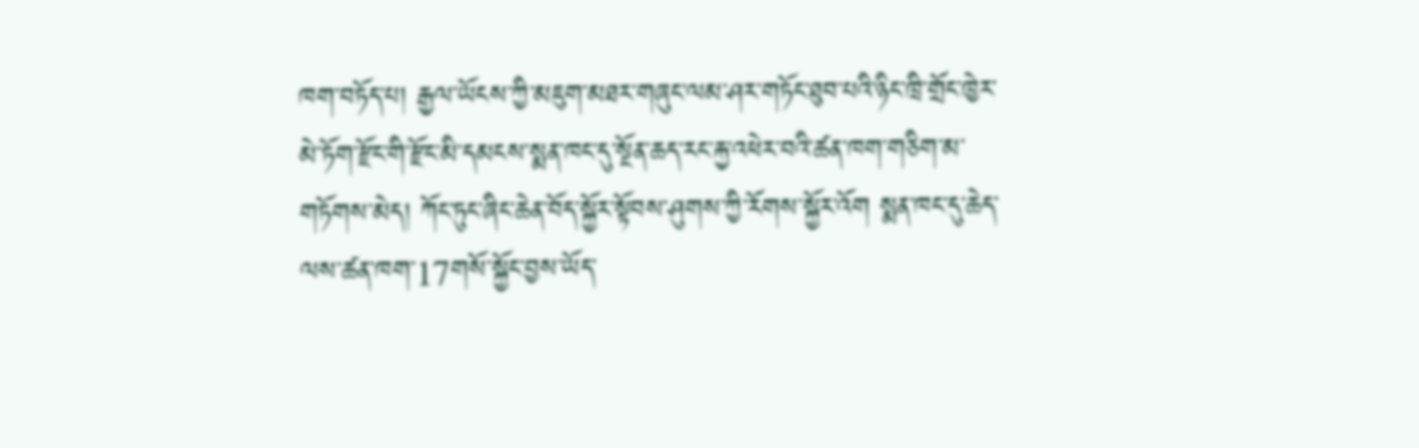ཁག་བཏོད་པ། རྒྱལ་ཡོངས་ཀྱི་མཇུག་མཐར་གཞུང་ལམ་ཤར་གཏོང་ཐུབ་པའི་ཉིང་ཁྲི་གྲོང་ཁྱེར་མེ་ཏོག་རྫོང་གི་རྫོང་མི་དམངས་སྨན་ཁང་དུ་སྔོན་ཆད་རང་རྐྱ་འཕེར་བའི་ཚན་ཁག་གཅིག་མ་གཏོགས་མེད། ཀོང་ཏུང་ཞིང་ཆེན་བོད་སྐྱོར་སྟོབས་ཤུགས་ཀྱི་རོགས་སྐྱོར་འོག སྨན་ཁང་དུ་ཆེད་ལས་ཚན་ཁག་17གསོ་སྐྱོང་བྱས་ཡོད་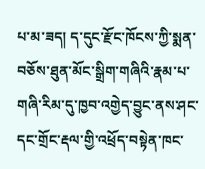པ་མ་ཟད། ད་དུང་རྫོང་ཁོངས་ཀྱི་སྨན་བཅོས་ཐུན་མོང་སྒྲིག་གཞིའི་རྣམ་པ་གཞི་རིམ་དུ་ཁྱབ་འགྱེད་བྱུང་ནས་ཤང་དང་གྲོང་རྡལ་གྱི་འཕྲོད་བསྟེན་ཁང་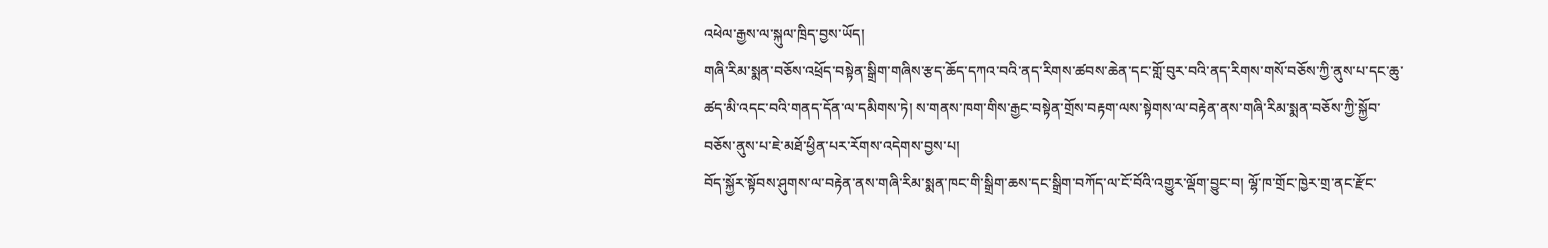འཕེལ་རྒྱས་ལ་སྐུལ་ཁྲིད་བྱས་ཡོད།
གཞི་རིམ་སྨན་བཅོས་འཕྲོད་བསྟེན་སྒྲིག་གཞིས་རྩད་ཆོད་དཀའ་བའི་ནད་རིགས་ཚབས་ཆེན་དང་གློ་བུར་བའི་ནད་རིགས་གསོ་བཅོས་ཀྱི་ནུས་པ་དང་ཆུ་ཚད་མི་འདང་བའི་གནད་དོན་ལ་དམིགས་ཏེ། ས་གནས་ཁག་གིས་རྒྱང་བསྟེན་གྲོས་བརྟག་ལས་སྟེགས་ལ་བརྟེན་ནས་གཞི་རིམ་སྨན་བཅོས་ཀྱི་སྐྱོབ་བཅོས་ནུས་པ་ཇེ་མཐོ་ཕྱིན་པར་རོགས་འདེགས་བྱས་པ།
བོད་སྐྱོར་སྟོབས་ཤུགས་ལ་བརྟེན་ནས་གཞི་རིམ་སྨན་ཁང་གི་སྒྲིག་ཆས་དང་སྒྲིག་བཀོད་ལ་ངོ་བོའི་འགྱུར་ལྡོག་བྱུང་བ། ལྷོ་ཁ་གྲོང་ཁྱེར་གྲ་ནང་རྫོང་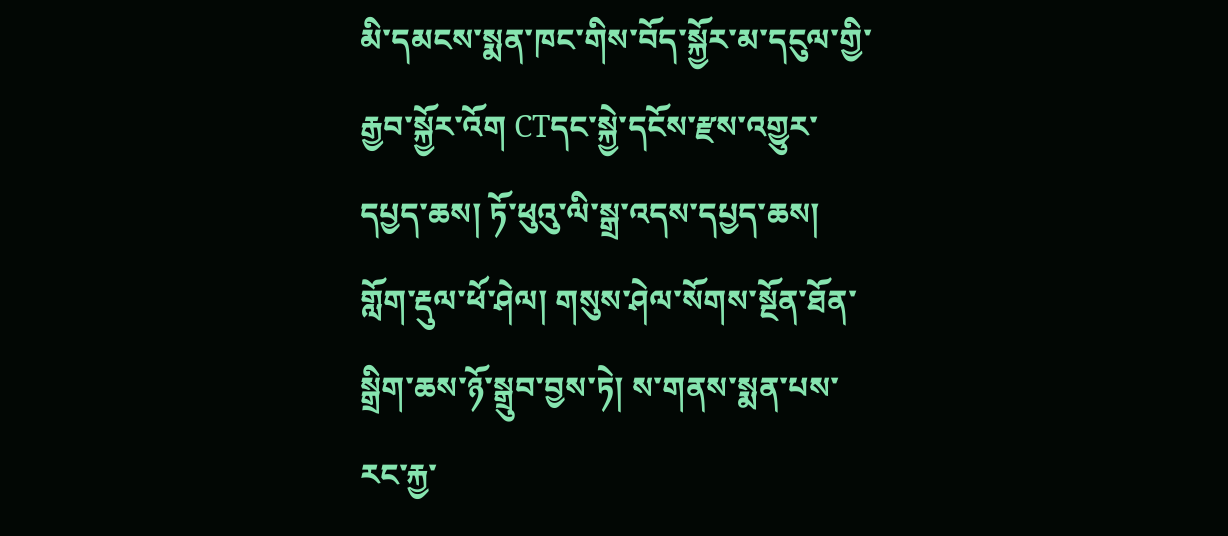མི་དམངས་སྨན་ཁང་གིས་བོད་སྐྱོར་མ་དངུལ་གྱི་རྒྱབ་སྐྱོར་འོག CTདང་སྐྱེ་དངོས་རྫས་འགྱུར་དཔྱད་ཆས། ཏོ་ཕུའུ་ལི་སྒྲ་འདས་དཔྱད་ཆས། གློག་རྡུལ་ཕོ་ཤེལ། གསུས་ཤེལ་སོགས་སྔོན་ཐོན་སྒྲིག་ཆས་ཉོ་སྒྲུབ་བྱས་ཏེ། ས་གནས་སྨན་པས་རང་རྐྱ་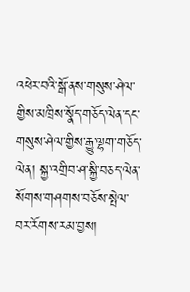འཕེར་བའི་སྒོ་ནས་གསུས་ཤེལ་གྱིས་མཁྲིས་སྣོད་གཅོད་ལེན་དང་གསུས་ཤེལ་གྱིས་རྒྱུ་ལྷག་གཅོད་ལེན། སྐྱ་འགྲིབ་ཤ་སྐྱི་བཅད་ལེན་སོགས་གཤགས་བཅོས་སྤེལ་བར་རོགས་རམ་བྱས།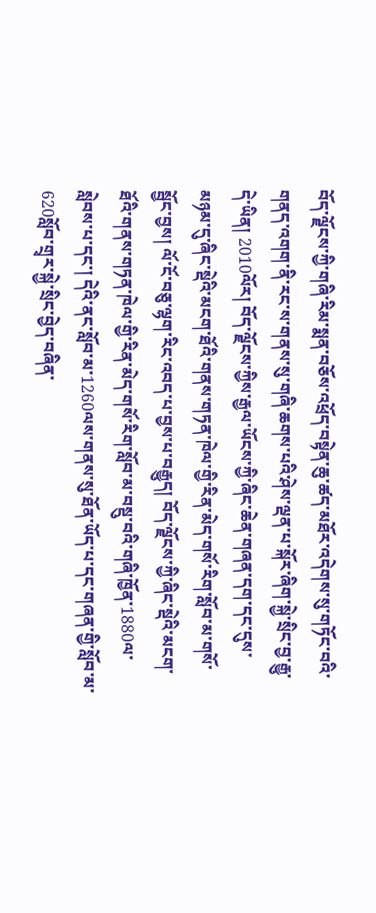བོད་ལྗོངས་ཀྱི་གཞི་རིམ་སྨན་བཅོས་འཕྲོད་བསྟེན་ཆུ་ཚད་མཐོར་འདེགས་སུ་གཏོང་བའི་གནད་འགག་ནི་རང་ས་གནས་སུ་གཞི་ཆགས་པའི་ཤེས་ལྡན་པ་སྐོར་ཞིག་སྐྱེ་སྲིང་བྱ་རྒྱུ་དེ་ཡིན། 2010ལོར། བོད་ལྗོངས་ཀྱིས་རྒྱལ་ཡོངས་ཀྱི་ཞིང་ཆེན་གཞན་དག་དང་དུས་མཉམ་དུ་ཞིང་སྡེའི་མངག་ཐོའི་གནས་གཏན་ཁེལ་གྱི་རིན་མེད་གསོ་རིག་སློབ་མ་གསོ་སྦྱོང་བྱས། ལོ་ངོ་བཅུ་ལྷག་རིང་འབད་པ་བྱས་པ་བརྒྱུད། བོད་ལྗོངས་ཀྱི་ཞིང་སྡེའི་མངག་ཐོའི་གནས་གཏན་ཁེལ་གྱི་རིན་མེད་གསོ་རིག་སློབ་མ་བསྡུ་བའི་གཞི་ཁྱོན་1880ལ་སླེབས་པ་དང་། དེའི་ནང་སློབ་མ་1260ལས་གནས་སུ་ཐོན་ཡོད་པ་དང་གཞན་གྱི་སློབ་མ་620སློབ་གྲྭར་སྐྱེ་སྲིང་བྱེད་བཞིན་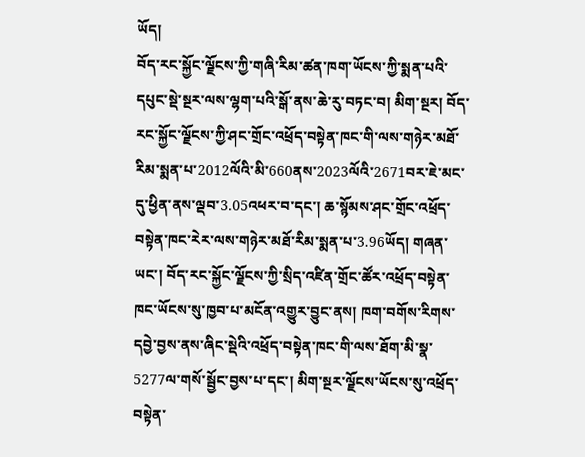ཡོད།
བོད་རང་སྐྱོང་ལྗོངས་ཀྱི་གཞི་རིམ་ཚན་ཁག་ཡོངས་ཀྱི་སྨན་པའི་དཔུང་སྡེ་སྔར་ལས་ལྷག་པའི་སྒོ་ནས་ཆེ་རུ་བཏང་བ། མིག་སྔར། བོད་རང་སྐྱོང་ལྗོངས་ཀྱི་ཤང་གྲོང་འཕྲོད་བསྟེན་ཁང་གི་ལས་གཉེར་མཐོ་རིམ་སྨན་པ་2012ལོའི་མི་660ནས་2023ལོའི་2671བར་ཇེ་མང་དུ་ཕྱིན་ནས་ལྡབ་3.05འཕར་བ་དང་། ཆ་སྙོམས་ཤང་གྲོང་འཕྲོད་བསྟེན་ཁང་རེར་ལས་གཉེར་མཐོ་རིམ་སྨན་པ་3.96ཡོད། གཞན་ཡང་། བོད་རང་སྐྱོང་ལྗོངས་ཀྱི་སྲིད་འཛིན་གྲོང་ཚོར་འཕྲོད་བསྟེན་ཁང་ཡོངས་སུ་ཁྱབ་པ་མངོན་འགྱུར་བྱུང་ནས། ཁག་བགོས་རིགས་དབྱེ་བྱས་ནས་ཞིང་སྡེའི་འཕྲོད་བསྟེན་ཁང་གི་ལས་ཐོག་མི་སྣ་5277ལ་གསོ་སྦྱོང་བྱས་པ་དང་། མིག་སྔར་ལྗོངས་ཡོངས་སུ་འཕྲོད་བསྟེན་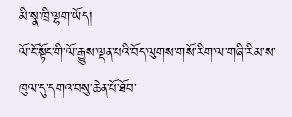མི་སྣ་ཁྲི་ལྷག་ཡོད།
ལོ་ངོ་སྟོང་གི་ལོ་རྒྱུས་ལྡན་པའི་བོད་ལུགས་གསོ་རིག་ལ་གཞི་རིམ་ས་ཁུལ་དུ་དགའ་བསུ་ཆེན་པོ་ཐོབ་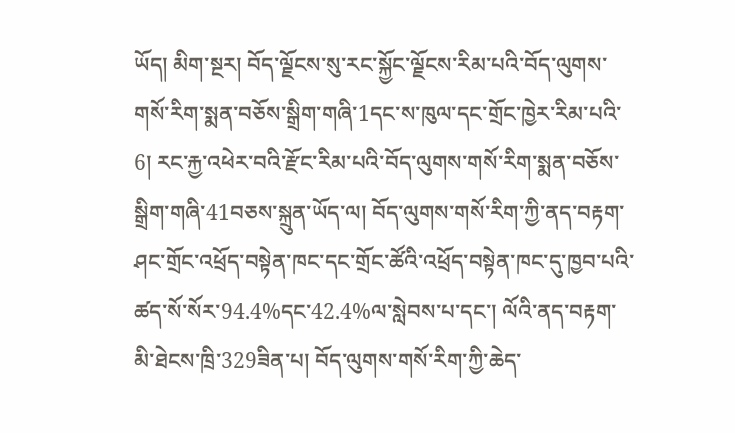ཡོད། མིག་སྔར། བོད་ལྗོངས་སུ་རང་སྐྱོང་ལྗོངས་རིམ་པའི་བོད་ལུགས་གསོ་རིག་སྨན་བཅོས་སྒྲིག་གཞི་1དང་ས་ཁུལ་དང་གྲོང་ཁྱེར་རིམ་པའི་6། རང་རྐྱ་འཕེར་བའི་རྫོང་རིམ་པའི་བོད་ལུགས་གསོ་རིག་སྨན་བཅོས་སྒྲིག་གཞི་41བཅས་སྐྲུན་ཡོད་ལ། བོད་ལུགས་གསོ་རིག་ཀྱི་ནད་བརྟག་ཤང་གྲོང་འཕྲོད་བསྟེན་ཁང་དང་གྲོང་ཚོའི་འཕྲོད་བསྟེན་ཁང་དུ་ཁྱབ་པའི་ཚད་སོ་སོར་94.4%དང་42.4%ལ་སླེབས་པ་དང་། ལོའི་ནད་བརྟག་མི་ཐེངས་ཁྲི་329ཟིན་པ། བོད་ལུགས་གསོ་རིག་ཀྱི་ཆེད་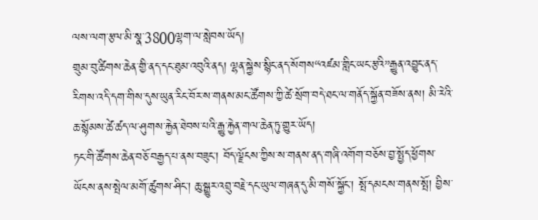ལས་ལག་རྩལ་མི་སྣ་3800ལྷག་ལ་སླེབས་ཡོད།
གྲུམ་བུ་ཚིགས་ཆེན་གྱི་ནད་དང་ཐུམ་འབུའི་ནད། ལྷན་སྐྱེས་སྙིང་ནད་སོགས“འཛམ་གླིང་ཡང་རྩའི”རྒྱུན་འབྱུང་ནད་རིགས་འདི་དག་གིས་དུས་ཡུན་རིང་བོར་ས་གནས་མང་ཚོགས་ཀྱི་ཚེ་སྲོག་བདེ་ཐང་ལ་གནོད་སྐྱོན་བཟོས་ནས། མི་རེའི་ཆ་སྙོམས་ཚེ་ཚད་ལ་ཤུགས་རྐྱེན་ཐེབས་པའི་རྒྱུ་རྐྱེན་གལ་ཆེན་ཏུ་གྱུར་ཡོད།
ཏང་གི་ཚོགས་ཆེན་བཅོ་བརྒྱད་པ་ནས་བཟུང་། བོད་ལྗོངས་ཀྱིས་ས་གནས་ནད་གཞི་འགོག་བཅོས་བྱ་སྤྱོད་ཕྱོགས་ཡོངས་ནས་སྤེལ་མགོ་ཚུགས་ཤིང་། ཆུ་སྒྱུར་འབྲུ་བརྗེ་དང་ཡུལ་གཞན་དུ་མི་གསོ་སྐྱོང་། སྤོ་དམངས་གནས་སྤོ། བྱིས་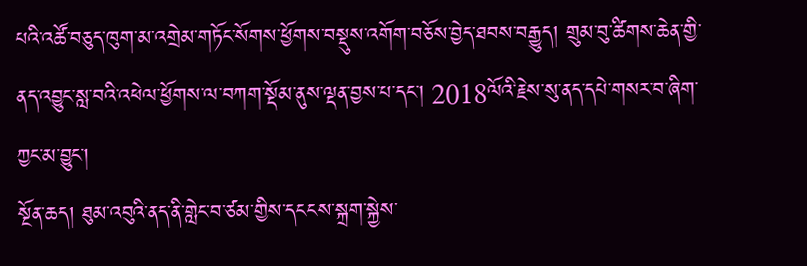པའི་འཚོ་བཅུད་ཁུག་མ་འགྲེམ་གཏོང་སོགས་ཕྱོགས་བསྡུས་འགོག་བཅོས་བྱེད་ཐབས་བརྒྱུད། གྲུམ་བུ་ཚིགས་ཆེན་གྱི་ནད་འབྱུང་སླ་བའི་འཕེལ་ཕྱོགས་ལ་བཀག་སྡོམ་ནུས་ལྡན་བྱས་པ་དང་། 2018ལོའི་རྗེས་སུ་ནད་དཔེ་གསར་བ་ཞིག་ཀྱང་མ་བྱུང་།
སྔོན་ཆད། ཐུམ་འབུའི་ནད་ནི་གླེང་བ་ཙམ་གྱིས་དངངས་སྐྲག་སྐྱེས་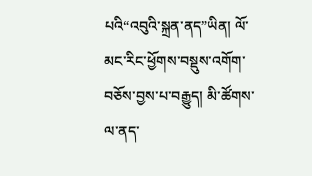པའི“འབུའི་སྐྲན་ནད”ཡིན། ལོ་མང་རིང་ཕྱོགས་བསྡུས་འགོག་བཅོས་བྱས་པ་བརྒྱུད། མི་ཚོགས་ལ་ནད་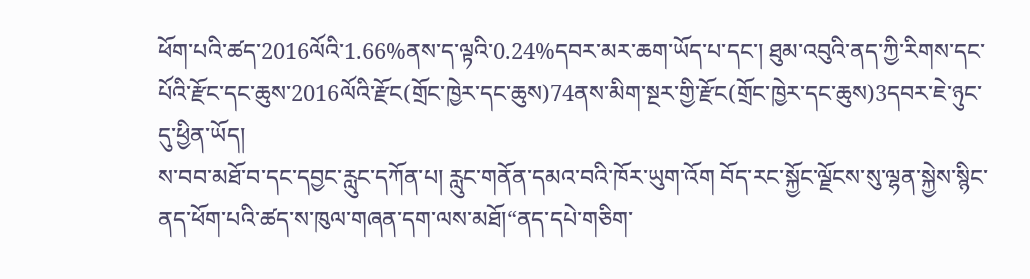ཕོག་པའི་ཚད་2016ལོའི་1.66%ནས་ད་ལྟའི་0.24%དབར་མར་ཆག་ཡོད་པ་དང་། ཐུམ་འབུའི་ནད་ཀྱི་རིགས་དང་པོའི་རྫོང་དང་ཆུས་2016ལོའི་རྫོང(གྲོང་ཁྱེར་དང་ཆུས)74ནས་མིག་སྔར་གྱི་རྫོང(གྲོང་ཁྱེར་དང་ཆུས)3དབར་ཇེ་ཉུང་དུ་ཕྱིན་ཡོད།
ས་བབ་མཐོ་བ་དང་དབྱང་རླུང་དཀོན་པ། རླུང་གནོན་དམའ་བའི་ཁོར་ཡུག་འོག བོད་རང་སྐྱོང་ལྗོངས་སུ་ལྷན་སྐྱེས་སྙིང་ནད་ཕོག་པའི་ཚད་ས་ཁུལ་གཞན་དག་ལས་མཐོ།“ནད་དཔེ་གཅིག་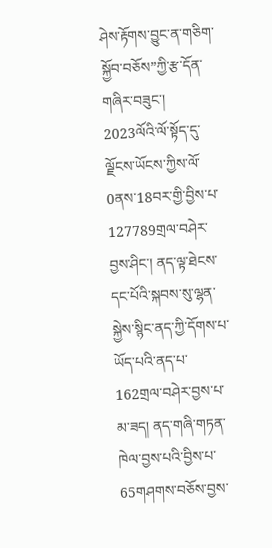ཤེས་རྟོགས་བྱུང་ན་གཅིག་སྐྱོབ་བཅོས”ཀྱི་རྩ་དོན་གཞིར་བཟུང་། 2023ལོའི་ལོ་སྟོད་དུ་ལྗོངས་ཡོངས་ཀྱིས་ལོ་0ནས་18བར་གྱི་བྱིས་པ་127789གྲལ་བཤེར་བྱས་ཤིང་། ནད་ལྟ་ཐེངས་དང་པོའི་སྐབས་སུ་ལྷན་སྐྱེས་སྙིང་ནད་ཀྱི་དོགས་པ་ཡོད་པའི་ནད་པ་162གྲལ་བཤེར་བྱས་པ་མ་ཟད། ནད་གཞི་གཏན་ཁེལ་བྱས་པའི་བྱིས་པ་65གཤགས་བཅོས་བྱས་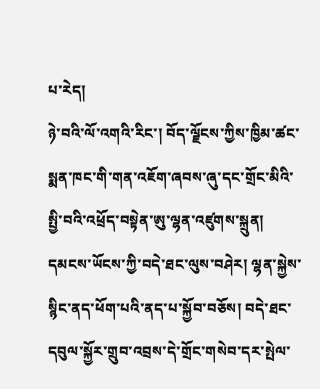པ་རེད།
ཉེ་བའི་ལོ་འགའི་རིང་། བོད་ལྗོངས་ཀྱིས་ཁྱིམ་ཚང་སྨན་ཁང་གི་གན་འཇོག་ཞབས་ཞུ་དང་གྲོང་མིའི་སྤྱི་བའི་འཕྲོད་བསྟེན་ཨུ་ལྷན་འཛུགས་སྐྲུན། དམངས་ཡོངས་ཀྱི་བདེ་ཐང་ལུས་བཤེར། ལྷན་སྐྱེས་སྙིང་ནད་ཕོག་པའི་ནད་པ་སྐྱོབ་བཅོས། བདེ་ཐང་དབུལ་སྐྱོར་གྲུབ་འབྲས་དེ་གྲོང་གསེབ་དར་སྤེལ་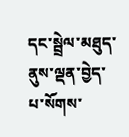དང་སྦྲེལ་མཐུད་ནུས་ལྡན་བྱེད་པ་སོགས་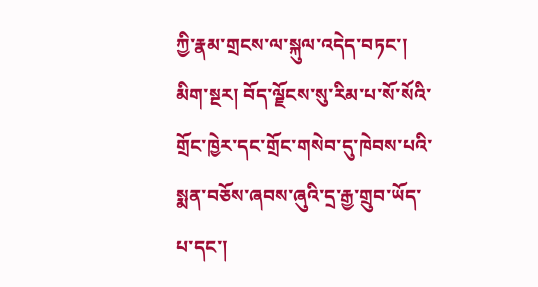ཀྱི་རྣམ་གྲངས་ལ་སྐུལ་འདེད་བཏང་། མིག་སྔར། བོད་ལྗོངས་སུ་རིམ་པ་སོ་སོའི་གྲོང་ཁྱེར་དང་གྲོང་གསེབ་དུ་ཁེབས་པའི་སྨན་བཅོས་ཞབས་ཞུའི་དྲ་རྒྱ་གྲུབ་ཡོད་པ་དང་།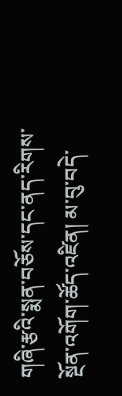གཞི་རྩའི་སྨན་བཅོས་དང་ནད་རིགས་སྔོན་འགོག་ཚོད་འཛིན། མ་བུ་བདེ་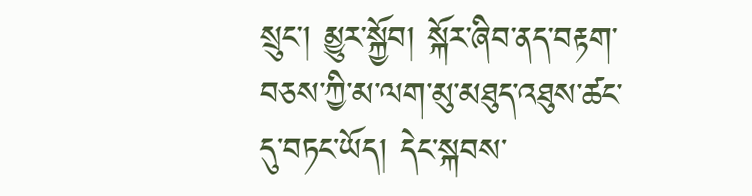སྲུང་། མྱུར་སྐྱོབ། སྐོར་ཞིབ་ནད་བརྟག་བཅས་ཀྱི་མ་ལག་མུ་མཐུད་འཐུས་ཚང་དུ་བཏང་ཡོད། དེང་སྐབས་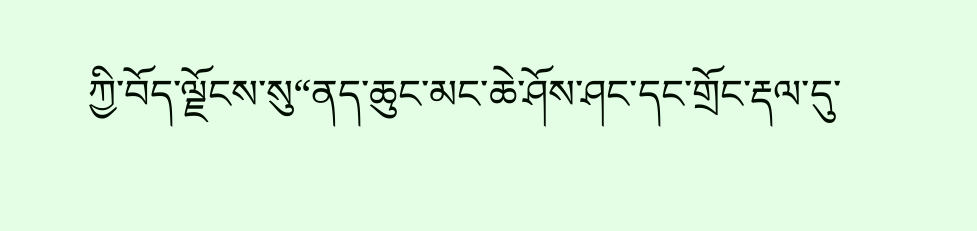ཀྱི་བོད་ལྗོངས་སུ“ནད་ཆུང་མང་ཆེ་ཤོས་ཤང་དང་གྲོང་རྡལ་དུ་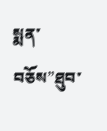སྨན་བཅོས”ཐུབ་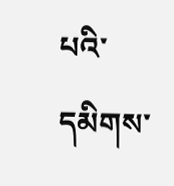པའི་དམིགས་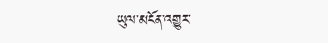ཡུལ་མངོན་འགྱུར་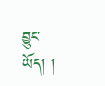བྱུང་ཡོད། །